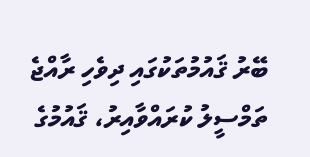ބޭރު ޤައުމުތަކުގައި ދިވެހި ރާއްޖެ ތަމްސީލު ކުރައްވާއިރު، ޤައުމުގެ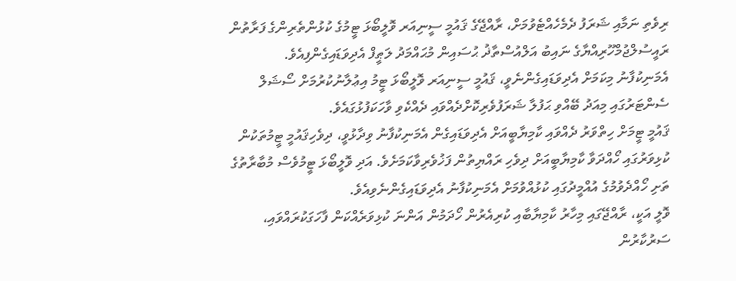ރިވެތި ނަމާއި ޝަރަފު ދެމެހެއްޓެވުމަށް، ރާއްޖޭގެ ޤައުމީ ސީނިއަރ ވޮލީބޯޅަ ޓީމުގެ ކުޅުންތެރިންގެ ފަރާތުން ރައީސުލްޖުމްހޫރިއްޔާގެ ނައިބު އަލްއުސްތާޛު ޙުސައިން މުޙައްމަދު ލަޠީފް އެދިވަޑައިގެންފިއެވެ.
އެމަނިކުފާނު މިކަމަށް އެދިވަޑައިގެންނެވީ، ޤައުމީ ސީނިއަރ ވޮލީބޯޅަ ޓީމު އިޢުލާނުކުރުމަށް ސޯޝަލް ސެންޓަރުގައި މިއަދު ބޭއްވި ޙަފުލާ ޝަރަފުވެރިކޮށްދެއްވައި ދެއްކެވި ވާހަކަފުޅުގައެވެ.
ޤައުމީ ޓީމަށް ހިތްވަރު ދެއްވައި ކާމިޔާބީއަށް އެދިވަޑައިގެން އެމަނިކުފާނު ވިދާޅުވީ، ދިވެހިޤައުމީ ޓީމުތަކުން ކުޅިވަރުގައި ހޯއްދަވާ ކާމިޔާބީއަށް ދިވެހި ރައްޔިތުން ފަޚުވެރިވާކަމަށެވެ. އަދި ވޮލީބޯޅަ ޓީމުވެސް މުބާރާތުގެ ތަށި ހޯއްދެވުމުގެ އުއްމީދުގައި ކުޅުއްވުމަށް އެމަނިކުފާނު އެދިވަޑައިގެންނެވިއެވެ.
ވޮލީ އަކީ، ރާއްޖޭގައި މިހާރު ކާމިޔާބާއި ކުރިއެރުން ހޯދަމުން އަންނަ ކުޅިވަރެއްކަން ފާހަގަކުރައްވައި، ސަރުކާރުން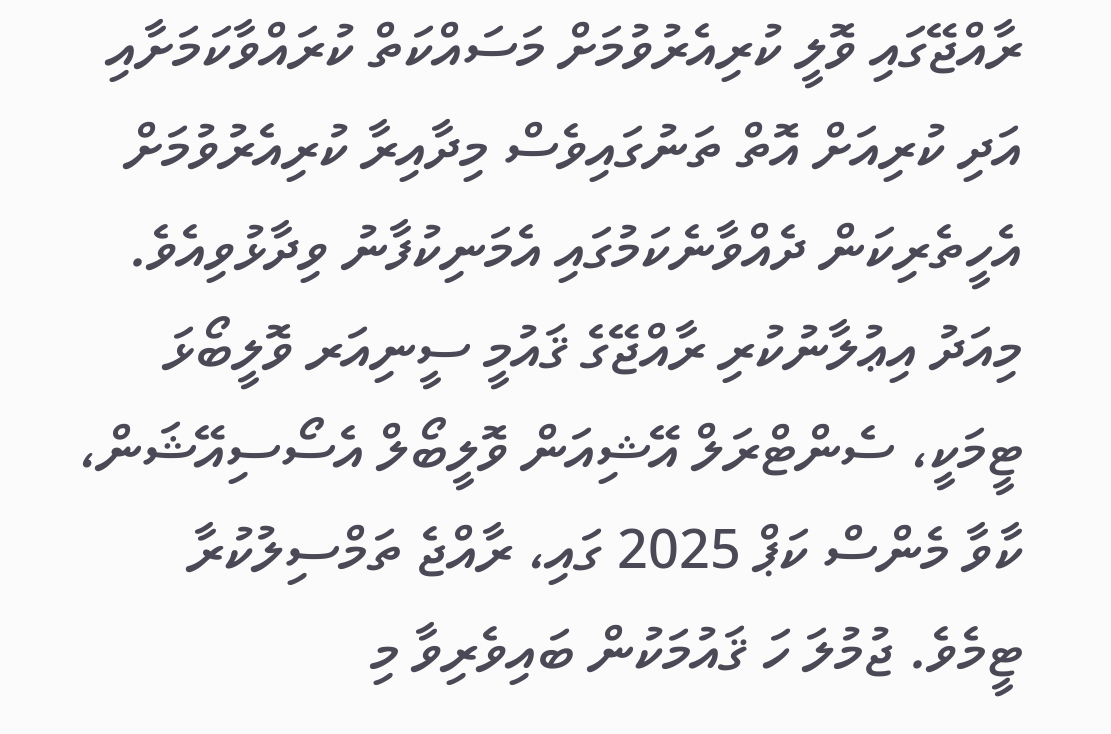ރާއްޖޭގައި ވޮލީ ކުރިއެރުވުމަށް މަސައްކަތް ކުރައްވާކަމަށާއި އަދި ކުރިއަށް އޮތް ތަނުގައިވެސް މިދާއިރާ ކުރިއެރުވުމަށް އެހީތެރިކަން ދެއްވާނެކަމުގައި އެމަނިކުފާނު ވިދާޅުވިއެވެ.
މިއަދު އިޢުލާނުކުރި ރާއްޖޭގެ ޤައުމީ ސީނިއަރ ވޮލީބޯޅަ ޓީމަކީ، ސެންޓްރަލް އޭޝިއަން ވޮލީބޯލް އެސޯސިއޭޝަން، ކާވާ މެންސް ކަޕް 2025 ގައި، ރާއްޖެ ތަމްސިލުކުރާ ޓީމެވެ. ޖުމުލަ ހަ ޤައުމަކުން ބައިވެރިވާ މި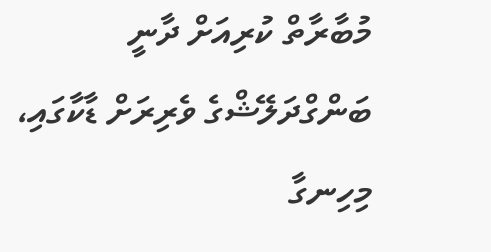މުބާރާތް ކުރިއަށް ދާނީ ބަންގްދަލޭޝްގެ ވެރިރަށް ޑާކާގައި، މިހިނގާ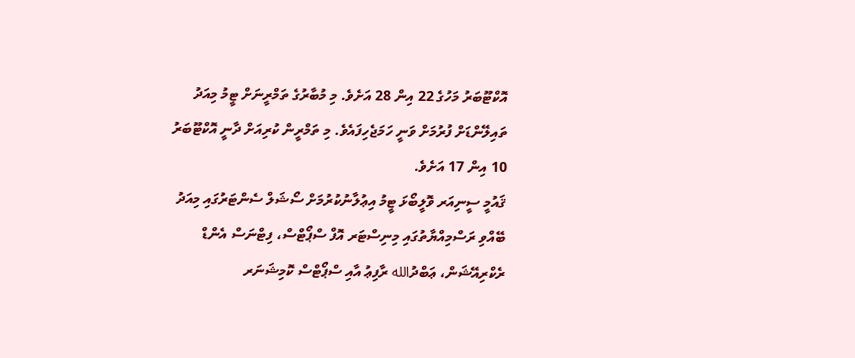އޮކްޓޫބަރު މަހުގެ 22 އިން 28 އަށެވެ. މި މުބާރުގެ ތަމްރީނަށް ޓީމު މިއަދު ތައިލޭންޑަށް ފުރުމަށް ވަނީ ހަމަޖެހިފައެވެ. މި ތަމްރީން ކުރިއަށް ދާނީ އޮކްޓޫބަރު 10 އިން 17 އަށެވެ.
ޤައުމީ ސީނިއަރ ވޮލީބޯޅަ ޓީމު އިޢުލާނުކުރުމަށް ސޯޝަލް ސެންޓަރުގައި މިއަދު ބޭއްވި ރަސްމިއްޔާތުގައި މިނިސްޓަރ އޮފް ސްޕޯޓްސް، ފިޓްނަސް އެންޑް ރެކްރިއޭޝަން، ޢަބްދުالله ރާފިޢު އާއި ސްޕޯޓްސް ކޮމިޝަނަރ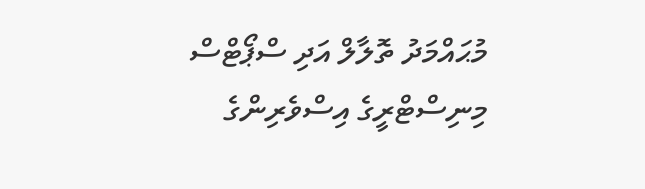މުޙައްމަދު ތޮލާލް އަދި ސްޕޯޓްސް މިނިސްޓްރީގެ އިސްވެރިންގެ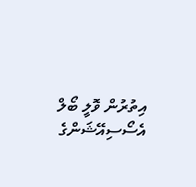އިތުރުން ވޮލީ ބޯލް އެސޯސިއޭޝަންގެ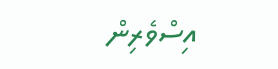އިސްވެރިން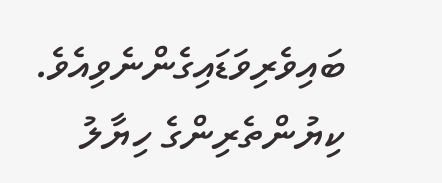ބައިވެރިވަޑައިގެންނެވިއެވެ.
ކިޔުންތެރިންގެ ހިޔާލު